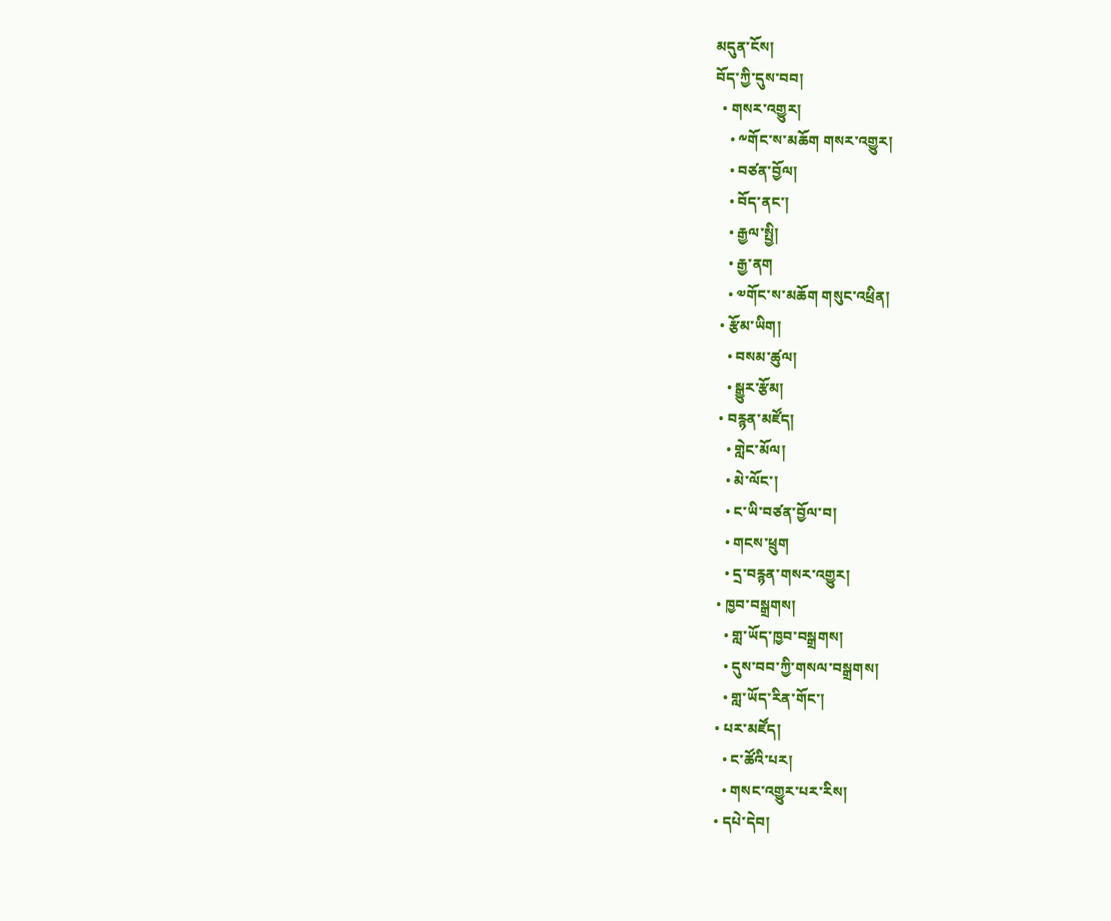མདུན་ངོས།
བོད་ཀྱི་དུས་བབ།
  • གསར་འགྱུར།
    • ༸གོང་ས་མཆོག གསར་འགྱུར།
    • བཙན་བྱོལ།
    • བོད་ནང་།
    • རྒྱལ་སྤྱི།
    • རྒྱ་ནག
    • ༧གོང་ས་མཆོག གསུང་འཕྲིན།
  • རྩོམ་ཡིག།
    • བསམ་ཚུལ།
    • སྒྱུར་རྩོམ།
  • བརྙན་མཛོད།
    • གླེང་མོལ།
    • མེ་ལོང་།
    • ང་ཡི་བཙན་བྱོལ་བ།
    • གངས་ཕྲུག
    • དྲ་བརྙན་གསར་འགྱུར།
  • ཁྱབ་བསྒྲགས།
    • གླ་ཡོད་ཁྱབ་བསྒྲགས།
    • དུས་བབ་ཀྱི་གསལ་བསྒྲགས།
    • གླ་ཡོད་རིན་གོང་།
  • པར་མཛོད།
    • ང་ཚོའི་པར།
    • གསང་འགྱུར་པར་རིས།
  • དཔེ་དེབ།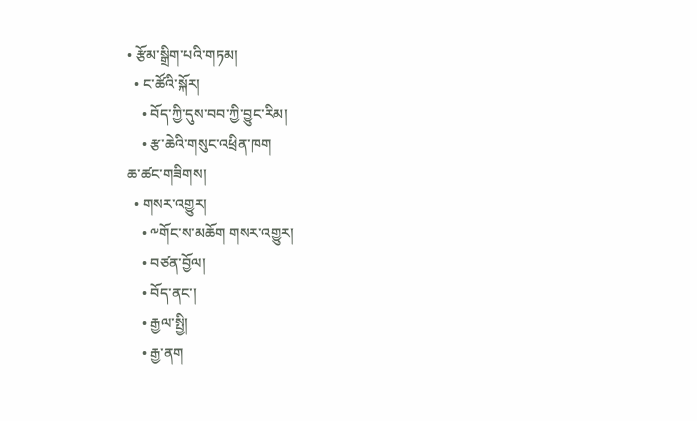• རྩོམ་སྒྲིག་པའི་གཏམ།
  • ང་ཚོའི་སྐོར།
    • བོད་ཀྱི་དུས་བབ་ཀྱི་བྱུང་རིམ།
    • རྩ་ཆེའི་གསུང་འཕྲིན་ཁག
ཆ་ཚང་གཟིགས།
  • གསར་འགྱུར།
    • ༸གོང་ས་མཆོག གསར་འགྱུར།
    • བཙན་བྱོལ།
    • བོད་ནང་།
    • རྒྱལ་སྤྱི།
    • རྒྱ་ནག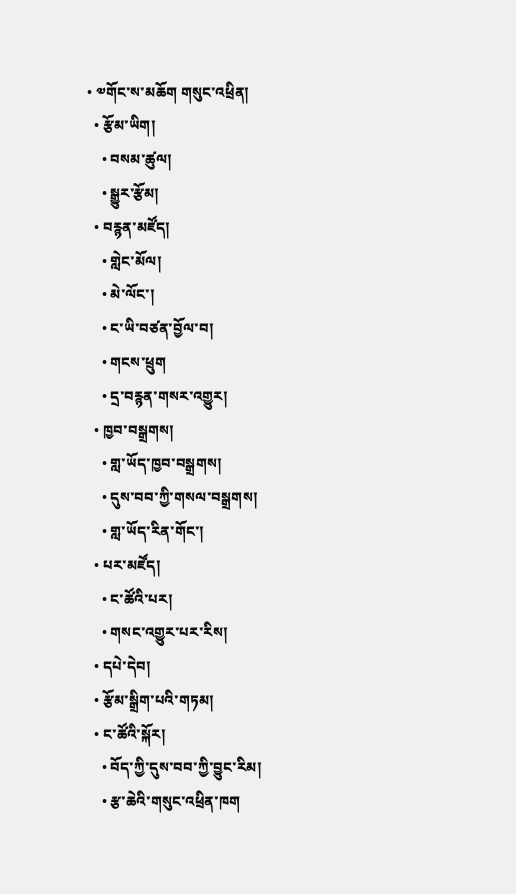• ༧གོང་ས་མཆོག གསུང་འཕྲིན།
  • རྩོམ་ཡིག།
    • བསམ་ཚུལ།
    • སྒྱུར་རྩོམ།
  • བརྙན་མཛོད།
    • གླེང་མོལ།
    • མེ་ལོང་།
    • ང་ཡི་བཙན་བྱོལ་བ།
    • གངས་ཕྲུག
    • དྲ་བརྙན་གསར་འགྱུར།
  • ཁྱབ་བསྒྲགས།
    • གླ་ཡོད་ཁྱབ་བསྒྲགས།
    • དུས་བབ་ཀྱི་གསལ་བསྒྲགས།
    • གླ་ཡོད་རིན་གོང་།
  • པར་མཛོད།
    • ང་ཚོའི་པར།
    • གསང་འགྱུར་པར་རིས།
  • དཔེ་དེབ།
  • རྩོམ་སྒྲིག་པའི་གཏམ།
  • ང་ཚོའི་སྐོར།
    • བོད་ཀྱི་དུས་བབ་ཀྱི་བྱུང་རིམ།
    • རྩ་ཆེའི་གསུང་འཕྲིན་ཁག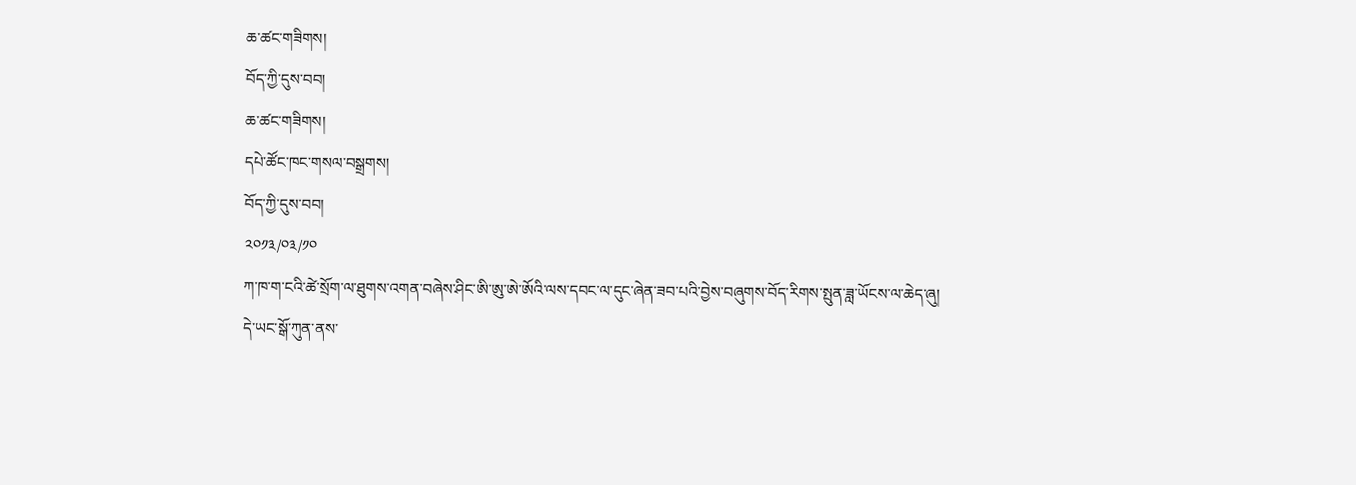ཆ་ཚང་གཟིགས།
བོད་ཀྱི་དུས་བབ།
ཆ་ཚང་གཟིགས།
དཔེ་ཚོང་ཁང་གསལ་བསྒྲགས།
བོད་ཀྱི་དུས་བབ།
༢༠༡༣/༠༣/༡༠
ཀ་ཁ་ག་ངའི་ཚེ་སྲོག་ལ་ཐུགས་འགན་བཞེས་ཤིང་ཨི་ཨུ་ཨེ་ཨོའི་ལས་དབང་ལ་དུང་ཞེན་ཟབ་པའི་བྱེས་བཞུགས་བོད་རིགས་སྤུན་ཟླ་ཡོངས་ལ་ཆེད་ཞུ།
དེ་ཡང་སྒོ་ཀུན་ནས་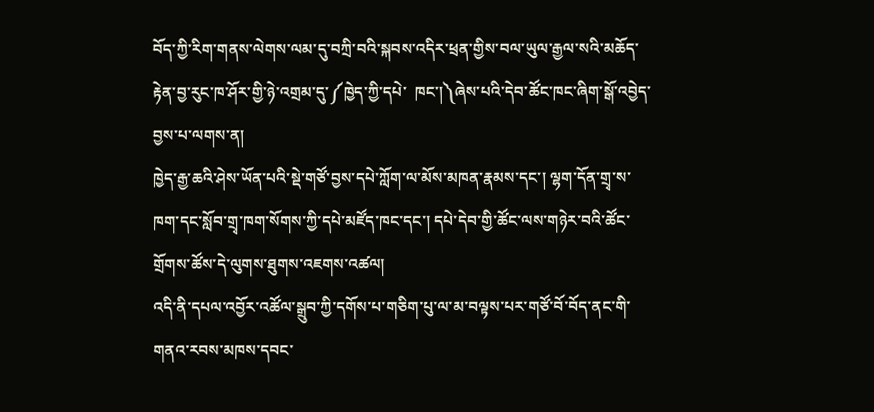བོད་ཀྱི་རིག་གནས་ལེགས་ལམ་དུ་བཀྲི་བའི་སྐབས་འདིར་ཕྲན་གྱིས་བལ་ཡུལ་རྒྱལ་སའི་མཆོད་རྟེན་བྱ་རུང་ཁ་ཤོར་གྱི་ཉེ་འགྲམ་དུ་༼ཁྱེད་ཀྱི་དཔེ་  ཁང་།༽ཞེས་པའི་དེབ་ཚོང་ཁང་ཞིག་སྒོ་འབྱེད་བྱས་པ་ལགས་ན།
ཁྱེད་རྒྱ་ཆའི་ཤེས་ཡོན་པའི་སྡེ་གཙོ་བྱས་དཔེ་ཀློག་ལ་མོས་མཁན་རྣམས་དང་། ལྷག་དོན་གྲྭ་ས་ཁག་དང་སློབ་གྲྭ་ཁག་སོགས་ཀྱི་དཔེ་མཛོད་ཁང་དང་། དཔེ་དེབ་གྱི་ཚོང་ལས་གཉེར་བའི་ཚོང་གྲོགས་ཚོས་དེ་ལུགས་ཐུགས་འཇགས་འཚལ།
འདི་ནི་དཔལ་འབྱོར་འཚོལ་སྒྲུབ་ཀྱི་དགོས་པ་གཅིག་པུ་ལ་མ་བལྟས་པར་གཙོ་བོ་བོད་ནང་གི་གནའ་རབས་མཁས་དབང་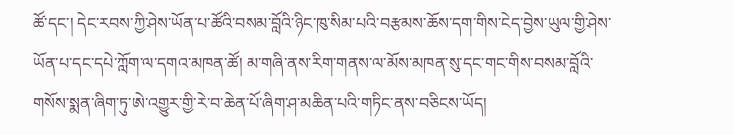ཚོ་དང་། དེང་རབས་ཀྱི་ཤེས་ཡོན་པ་ཚོའི་བསམ་བློའི་ཉིང་ཁུ་སིམ་པའི་བརྩམས་ཆོས་དག་གིས་ངེད་བྱེས་ཡུལ་གྱི་ཤེས་ཡོན་པ་དང་དཔེ་ཀློག་ལ་དགའ་མཁན་ཚོ། མ་གཞི་ནས་རིག་གནས་ལ་མོས་མཁན་སུ་དང་གང་གིས་བསམ་བློའི་གསོས་སྨན་ཞིག་ཏུ་ཨེ་འགྱུར་གྱི་རེ་བ་ཆེན་པོ་ཞིག་ཤ་མཆིན་པའི་གཏིང་ནས་བཅིངས་ཡོད།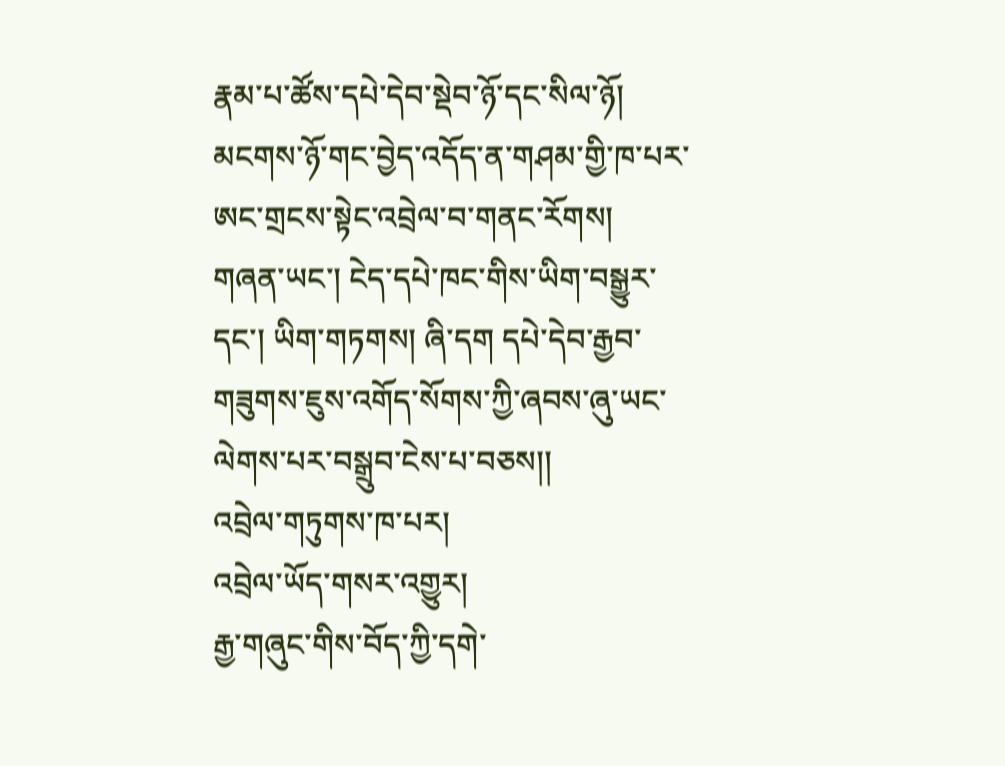རྣམ་པ་ཚོས་དཔེ་དེབ་སྡེབ་ཉོ་དང་སིལ་ཉོ། མངགས་ཉོ་གང་བྱེད་འདོད་ན་གཤམ་གྱི་ཁ་པར་ཨང་གྲངས་སྟེང་འབྲེལ་བ་གནང་རོགས།
གཞན་ཡང་། ངེད་དཔེ་ཁང་གིས་ཡིག་བསྒྱུར་དང་། ཡིག་གཏགས། ཞི་དག དཔེ་དེབ་རྒྱབ་གཟུགས་ཇུས་འགོད་སོགས་ཀྱི་ཞབས་ཞུ་ཡང་ལེགས་པར་བསྒྲུབ་ངེས་པ་བཅས།།
འབྲེལ་གཏུགས་ཁ་པར།
འབྲེལ་ཡོད་གསར་འགྱུར།
རྒྱ་གཞུང་གིས་བོད་ཀྱི་དགེ་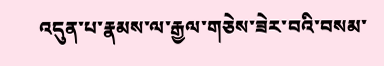འདུན་པ་རྣམས་ལ་རྒྱལ་གཅེས་ཟེར་བའི་བསམ་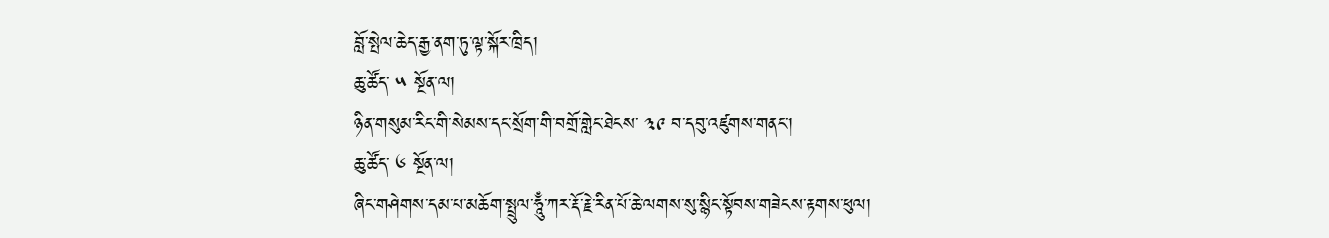བློ་སྤེལ་ཆེད་རྒྱ་ནག་ཏུ་ལྟ་སྐོར་ཁྲིད།
ཆུ་ཚོད་ ༥ སྔོན་ལ།
ཉིན་གསུམ་རིང་གི་སེམས་དང་སྲོག་གི་བགྲོ་གླེང་ཐེངས་ ༣༩ བ་དབུ་འཛུགས་གནང་།
ཆུ་ཚོད་ ༦ སྔོན་ལ།
ཞིང་གཤེགས་དམ་པ་མཆོག་སྤྲུལ་ཧཱུྃ་ཀར་རྡོ་རྗེ་རིན་པོ་ཆེ་ལགས་སུ་སྙིང་སྟོབས་གཟེངས་རྟགས་ཕུལ།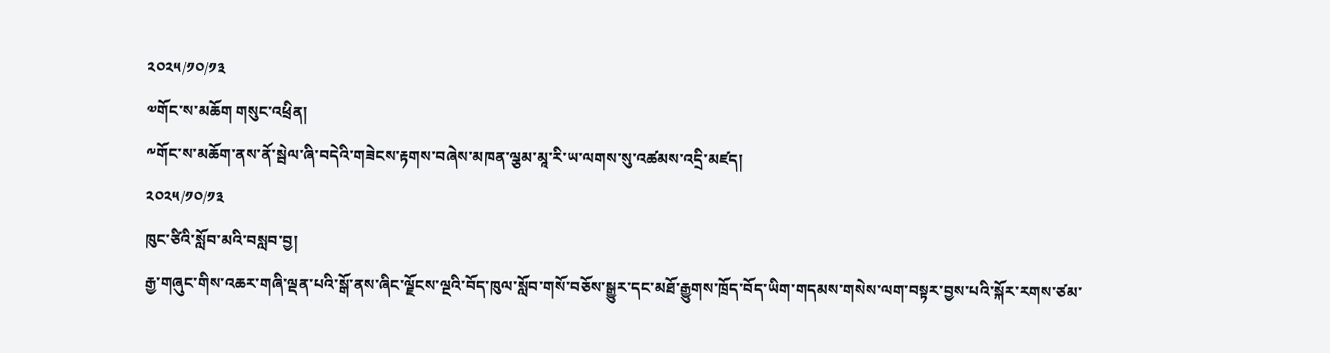༢༠༢༥/༡༠/༡༣
༧གོང་ས་མཆོག གསུང་འཕྲིན།
༸གོང་ས་མཆོག་ནས་ནོ་སྦེལ་ཞི་བདེའི་གཟེངས་རྟགས་བཞེས་མཁན་ལྕམ་མཱ་རི་ཡ་ལགས་སུ་འཚམས་འདྲི་མཛད།
༢༠༢༥/༡༠/༡༣
ཁུང་ཙིའི་སློབ་མའི་བསླབ་བྱ།
རྒྱ་གཞུང་གིས་འཆར་གཞི་ལྡན་པའི་སྒོ་ནས་ཞིང་ལྗོངས་ལྔའི་བོད་ཁུལ་སློབ་གསོ་བཅོས་སྒྱུར་དང་མཐོ་རྒྱུགས་ཁྲོད་བོད་ཡིག་གདམས་གསེས་ལག་བསྟར་བྱས་པའི་སྐོར་རགས་ཙམ་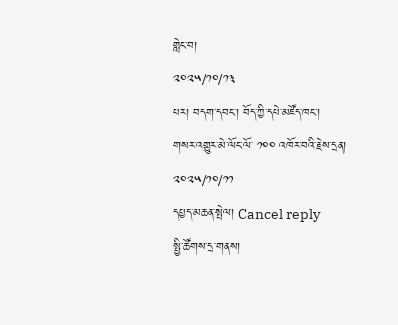གླེང་བ།
༢༠༢༥/༡༠/༡༣
པར། བདག་དབང་། བོད་ཀྱི་དཔེ་མཛོད་ཁང་།
གསར་འགྱུར་མེ་ལོང་ལོ་ ༡༠༠ འཁོར་བའི་རྗེས་དྲན།
༢༠༢༥/༡༠/༡༡
དཔྱད་མཆན་སྤེལ། Cancel reply
སྤྱི་ཚོགས་དྲ་གནས།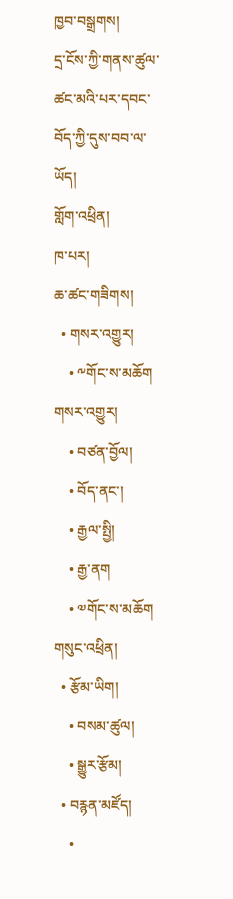ཁྱབ་བསྒྲགས།
དྲ་ངོས་ཀྱི་གནས་ཚུལ་ཚང་མའི་པར་དབང་བོད་ཀྱི་དུས་བབ་ལ་ཡོད།
གློག་འཕྲིན།
ཁ་པར།
ཆ་ཚང་གཟིགས།
  • གསར་འགྱུར།
    • ༸གོང་ས་མཆོག གསར་འགྱུར།
    • བཙན་བྱོལ།
    • བོད་ནང་།
    • རྒྱལ་སྤྱི།
    • རྒྱ་ནག
    • ༧གོང་ས་མཆོག གསུང་འཕྲིན།
  • རྩོམ་ཡིག།
    • བསམ་ཚུལ།
    • སྒྱུར་རྩོམ།
  • བརྙན་མཛོད།
    •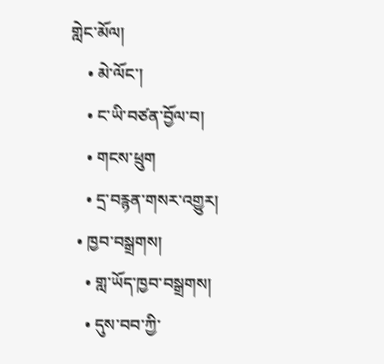གླེང་མོལ།
    • མེ་ལོང་།
    • ང་ཡི་བཙན་བྱོལ་བ།
    • གངས་ཕྲུག
    • དྲ་བརྙན་གསར་འགྱུར།
  • ཁྱབ་བསྒྲགས།
    • གླ་ཡོད་ཁྱབ་བསྒྲགས།
    • དུས་བབ་ཀྱི་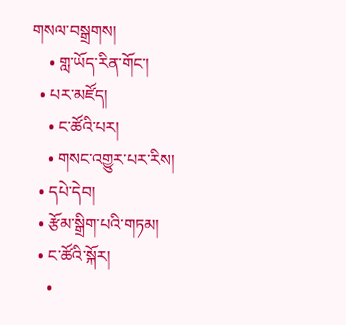གསལ་བསྒྲགས།
    • གླ་ཡོད་རིན་གོང་།
  • པར་མཛོད།
    • ང་ཚོའི་པར།
    • གསང་འགྱུར་པར་རིས།
  • དཔེ་དེབ།
  • རྩོམ་སྒྲིག་པའི་གཏམ།
  • ང་ཚོའི་སྐོར།
    •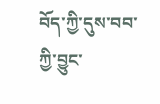བོད་ཀྱི་དུས་བབ་ཀྱི་བྱུང་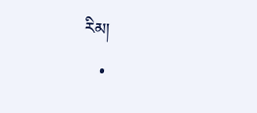རིམ།
    •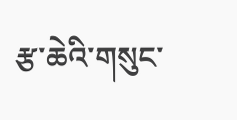རྩ་ཆེའི་གསུང་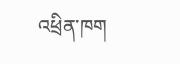འཕྲིན་ཁག